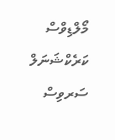މޯލްޑިވްސް ކަރެކްޝަނަލް ސަރވިސް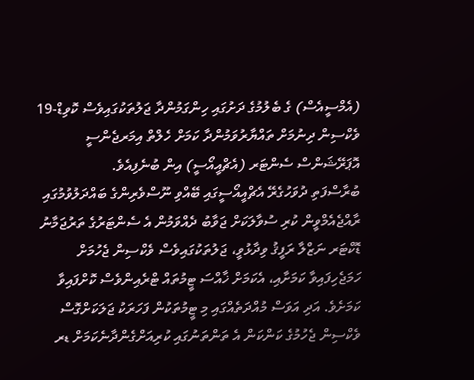(އެމްސީއެސް) ގެ ބެލުމުގެ ދަށުގައި ހިންގަމުންދާ ޖަލުތަކުގައިވެސް ކޮވިޑް-19 ވެކްސިން ދިނުމަށް ތައްޔާރުވަމުންދާ ކަމަށް ހެލްތް އިމަރޖެންސީ އޮޕަރޭޝަންސް ސެންޓަރ (އެޗްއީއޯސީ) އިން ބުނެފިއެވެ.
ބުރާސްފަތި ދުވަހުގެރޭ އެޗްއީއޯސީގައި ބޭއްވި ނޫސްވެރިންގެ ބައްދަލުވުމުގައި ރާއްޖެއެމްވީން ކުރި ސުވާލަކަށް ޖަވާބު ދެއްވަމުން އެ ސެންޓަރުގެ ތަރުޖަމާނު ޑޮކްޓަރ ނަޒްލާ ރަފީޤު ވިދާޅުވީ، ޖަލުތަކުގައިވެސް ވެކްސިން ޖެހުމަށް ހަމަޖެހިފައިވާ ކަމަށާއި، އެކަމަށް ޚާއްސަ ޓީމުތައް ޓްރެއިންވެސް ކޮށްފައިވާ ކަމަށެވެ. އަދި އަވަސް މުއްދަތެއްގައި މި ޓީމުތަކުން ފަހަރަކު ޖަލަކަށްގޮސް ވެކްސިން ޖެހުމުގެ ކަންކަން އެ ތަންތަނުގައި ކުރިއަށްގެންދާނެކަމަށް ޑރ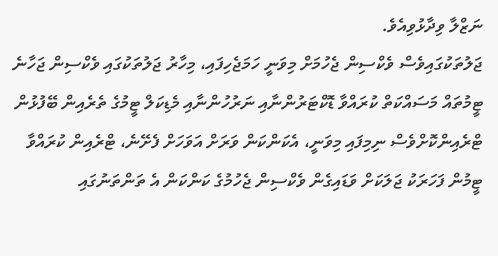ނަޒްލާ ވިދާޅުވިއެވެ.
ޖަލުތަކުގައިވެސް ވެކްސިން ޖެހުމަށް މިވަނީ ހަމަޖެހިފައި، މިހާރު ޖަލުތަކުގައި ވެކްސިން ޖަހާނެ ޓީމުތައް މަސައްކަތް ކުރައްވާ ޑޮކްޓަރުންނާއި ނަރުހުންނާއި މެޑިކަލް ޓީމުގެ ތެރެއިން ބޭފުޅުން ޓްރެއިންކޮށްވެސް ނިމިފައި މިވަނީ، އެކަންކަން ވަރަށް އަވަހަށް ފެށޭނެ، ޓްރެއިން ކުރައްވާ ޓީމުން ފަހަރަކު ޖަލަކަށް ވަޑައިގެން ވެކްސިން ޖެހުމުގެ ކަންކަން އެ ތަންތަނުގައި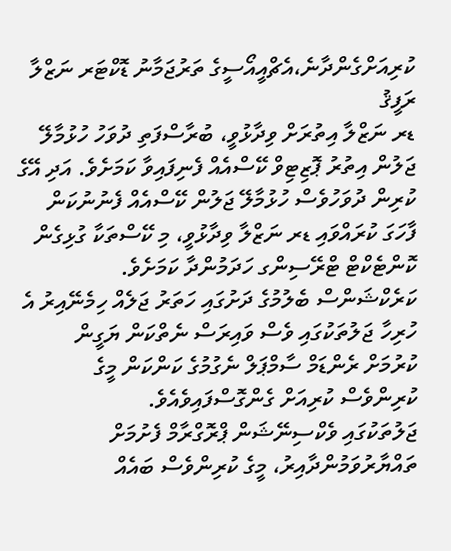ކުރިއަށްގެންދާނެ،އެޗްއީއޯސީގެ ތަރުޖަމާނު ޑޮކްޓަރ ނަޒްލާ ރަފީޤު
ޑރ ނަޒްލާ އިތުރަށް ވިދާޅުވީ، ބުރާސްފަތި ދުވަހު ހުޅުމާލޭ ޖަލުން އިތުރު ޕޮޒިޓިވް ކޭސްއެއް ފެނިފައިވާ ކަމަށެވެ. އަދި އޭގެ ކުރިން ދުވަހުވެސް ހުޅުމާލޭ ޖަލުން ކޭސްއެއް ފެނުނުކަން ފާހަގަ ކުރައްވައި ޑރ ނަޒްލާ ވިދާޅުވީ، މި ކޭސްތަކާ ގުޅިގެން ކޮންޓެކްޓް ޓްރޭސިންގ ހަދަމުންދާ ކަމަށެވެ. ކަރެކްޝަންސް ބެލުމުގެ ދަށުގައި ހަތަރު ޖަލެއް ހިމެނޭއިރު އެ ހުރިހާ ޖަލުތަކުގައި ވެސް ވައިރަސް ނެތްކަން ޔަގީން ކުރުމަށް ރެންޑަމް ސާމްޕަލް ނެގުމުގެ ކަންކަން މީގެ ކުރިންވެސް ކުރިއަށް ގެންގޮސްފައިވެއެވެ.
ޖަލުތަކުގައި ވެކްސިނޭޝަން ޕްރޮގްރާމް ފެށުމަށް ތައްޔާރުވަމުންދާއިރު، މީގެ ކުރިންވެސް ބައެއް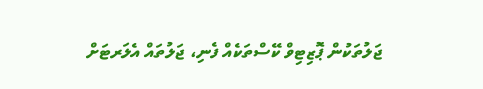ޖަލުތަކުން ޕޮޒިޓިވް ކޭސްތަކެއް ފެނި، ޖަލުތައް އެލަރޓަށް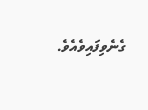ގެނެވިފައިވެއެވެ.